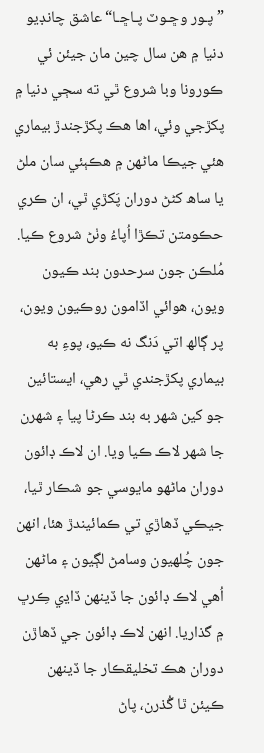”پـور وڇـوٽ پـاڇـا“ عاشق چانڊيو
دنيا ۾ ھن سال چين مان جيئن ئي ڪورونا وبا شروع ٿي ته سڄي دنيا ۾ پکڙجي وئي، اھا ھڪ پکڙجندڙ بيماري ھئي جيڪا ماڻھن ۾ ھڪٻئي سان ملڻ يا ساھ کڻڻ دوران پَکڙي ٿي، ان ڪري حڪومتن تڪڙا اُپاءُ وٺڻ شروع ڪيا. مُلڪن جون سرحدون بند ڪيون ويون، ھوائي اڏامون روڪيون ويون، پر ڳالھ اتي دَنگ نه ڪيو، پوءِ به بيماري پکڙجندي ٿي رھي، ايستائين جو کين شھر به بند ڪرڻا پيا ۽ شھرن جا شھر لاڪ ڪيا ويا. ان لاڪ ڊائون دوران ماڻھو مايوسي جو شڪار ٿيا، جيڪي ڏھاڙي تي ڪمائيندڙ ھئا، انھن جون چُلھيون وسامڻ لڳيون ۽ ماڻھن اُھي لاڪ ڊائون جا ڏينھن ڏاڍي ڪِرڀ ۾ گذاريا. انھن لاڪ ڊائون جي ڏھاڙن دوران ھڪ تخليقڪار جا ڏينهن ڪيئن ٿا گُذرن، پاڻ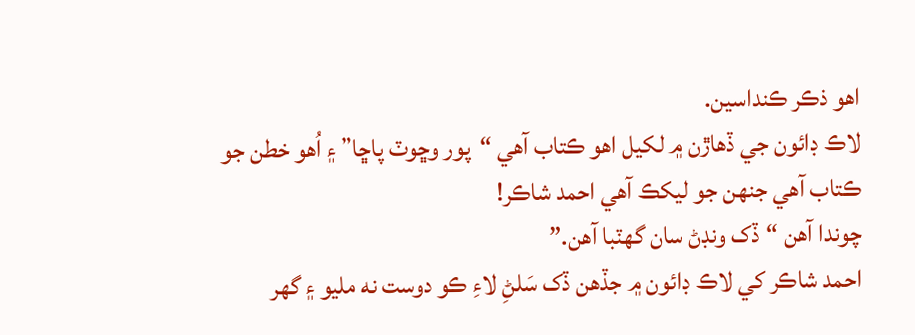اھو ذڪر ڪنداسين.
لاڪ ڊائون جي ڏھاڙن ۾ لکيل اھو ڪتاب آهي “پور وڇوٽ پاڇا” ۽ اُھو خطن جو ڪتاب آهي جنھن جو ليکڪ آهي احمد شاڪر!
چوندا آهن “ڏک ونڊڻ سان گھٽبا آهن.”
احمد شاڪر کي لاڪ ڊائون ۾ جڏھن ڏک سَلڻِ لاءِ ڪو دوست نه مليو ۽ گھر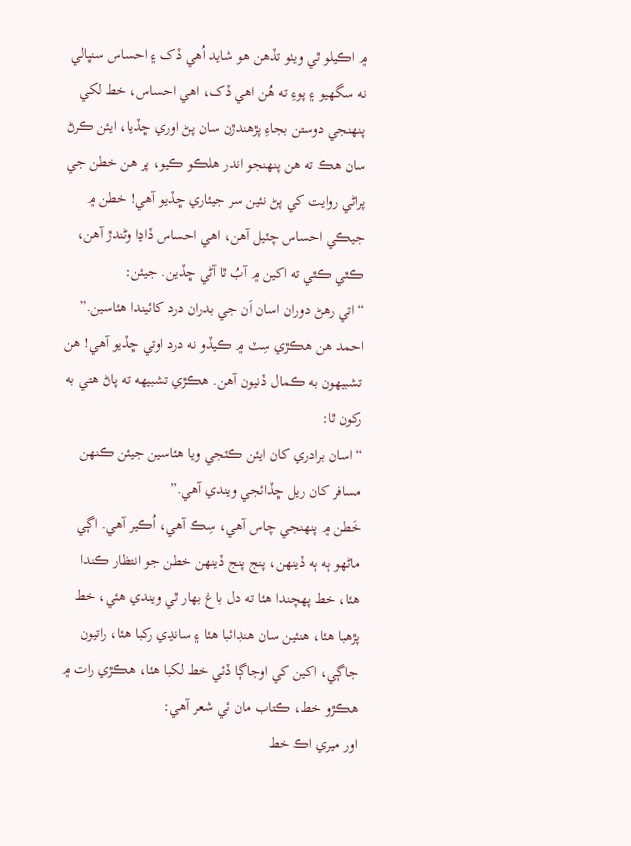۾ اڪيلو ٿي ويٺو تڏهن ھو شايد اُھي ڏک ۽ احساس سنڀالي نه سگھيو ۽ پوءِ ته ھُن اھي ڏک، اھي احساس، خط لکي پنهنجي دوستن بجاءِ پڙھندڙن سان پڻ اوري ڇڏيا، ايئن ڪرڻ سان ھڪ ته ھن پنھنجو اندر ھلڪو ڪيو، پر ھن خطن جي پراڻي روايت کي پڻ نئين سر جيئاري ڇڏيو آهي! خطن ۾ جيڪي احساس چٽيل آهن، اھي احساس ڏاڍا وڻندڙ آهن، ڪٿي ڪٿي ته اکين ۾ آبُ ٿا آڻي ڇڏين. جيئن:
“اتي رھڻ دوران اسان اَن جي بدران درد کائيندا ھئاسين.”
احمد ھن ھڪڙي سِٽ ۾ ڪيڏو نه درد اوتي ڇڏيو آهي! ھن تشبيھون به ڪمال ڏنيون آهن. ھڪڙي تشبيهه ته پاڻ ھتي به رکون ٿا:
“اسان برادري کان ايئن ڪٽجي ويا ھئاسين جيئن ڪنھن مسافر کان ريل ڇڏائجي ويندي آهي.”
خَطن ۾ پنھنجي چاس آهي، سِڪ آهي، اُڪير آهي. اڳي ماڻھو ٻه ٻه ڏينهن، پنج پنج ڏينهن خطن جو انتظار ڪندا ھئا، خط پھچندا ھئا ته دل باغ بهار ٿي ويندي ھئي، خط پڙھبا ھئا، ھنئين سان ھنڊائبا ھئا ۽ سانڍي رکبا ھئا، راتيون جاڳي، اکين کي اوجاڳا ڏئي خط لکبا ھئا، ھڪڙي رات ۾ ھڪڙو خط، ڪتاب مان ئي شعر آهي:
اور ميري اڪ خط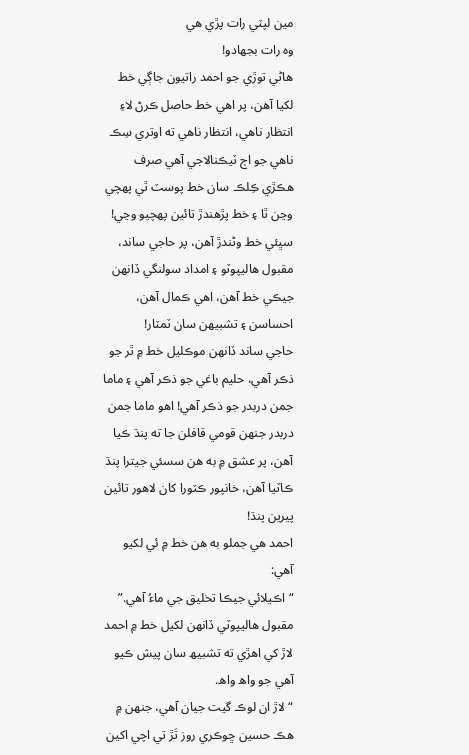مين لپٽي رات پڙي هي
وه رات بجهادو!
ھاڻي توڙي جو احمد راتيون جاڳي خط لکيا آهن، پر اھي خط حاصل ڪرڻ لاءِ انتظار ناهي، انتظار ناهي ته اوتري سِڪ ناھي جو اڄ ٽيڪنالاجي آهي صرف ھڪڙي ڪِلڪ سان خط پوسٽ ٿي پھچي وڃن ٿا ۽ خط پڙھندڙ تائين پھچيو وڃي!
سڀئي خط وڻندڙ آهن، پر حاجي ساند، مقبول ھاليپوٽو ۽ امداد سولنگي ڏانھن جيڪي خط آھن، اھي ڪمال آھن، احساسن ۽ تشبيھن سان ٽمٽار!
حاجي ساند ڏانهن موڪليل خط ۾ ٿر جو ذڪر آهي، حليم باغي جو ذڪر آهي ۽ ماما جمن دربدر جو ذڪر آهي! اھو ماما جمن دربدر جنھن قومي قافلن جا ته پنڌ ڪيا آهن، پر عشق ۾ به ھن سسئي جيترا پنڌ ڪاٽيا آهن، خانپور ڪٽورا کان لاھور تائين پيرين پنڌ!
احمد ھي جملو به ھن خط ۾ ئي لکيو آهي:
“اڪيلائي جيڪا تخليق جي ماءُ آهي.”
مقبول ھاليپوٽي ڏانھن لکيل خط ۾ احمد لاڙ کي اھڙي ته تشبيھ سان پيش ڪيو آهي جو واھ واھ.
“لاڙ ان لوڪ گيت جيان آهي، جنهن ۾ هڪ حسين ڇوڪري روز تَڙ تي اچي اکين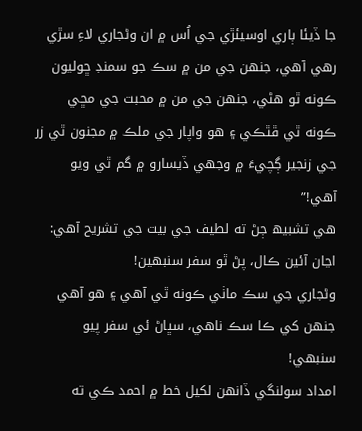جا ڏيئا ٻاري اوسيئڙي جي اُس ۾ ان وڻجاري لاءِ سڙي رھي آھي، جنھن جي من ۾ سڪ جو سمنڊ ڇوليون ڪونه ٿو ھڻي، جنھن جي من ۾ محبت جي مڇي ڪونه ٿي ڦٿڪي ۽ ھو واپار جي ملڪ ۾ مجنون ٿي زر جي زنجير ڳچيءَ ۾ وجهي ڏيسارو ۾ گم ٿي ويو آهي!”
ھي تشبيھ ڄڻ ته لطيف جي بيت جي تشريح آهي:
اڃان آئين ڪال، پڻ ٿو سفر سنبهين!
وڻجاري جي سڪ ماٺي ڪونه ٿي آهي ۽ ھو آهي جنھن کي ڪا سڪ ناهي، سڀاڻ ئي سفر پيو سنبھي!
امداد سولنگي ڏانهن لکيل خط ۾ احمد ڪي ته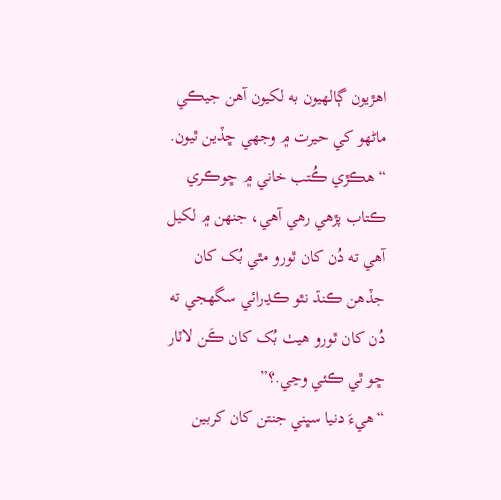اھڙيون ڳالھيون به لکيون آهن جيڪي ماڻهو کي حيرت ۾ وجھي ڇڏين ٿيون.
“ھڪڙي ڪُتب خاني ۾ ڇوڪري ڪتاب پڙهي رھي آھي، جنهن ۾ لکيل آهي ته دُن کان ٿورو مٿي بُک کان جڏهن ڪنڌ نٿو ڪڍرائي سگھجي ته دُن کان ٿورو ھيٺ بُک کان ڪَن لاٽار ڇو ٿي ڪئي وڃي.؟”
“ھيءَ دنيا سڀني جنتن کان کربين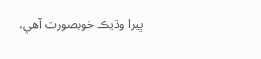ڀيرا وڌيڪ خوبصورت آهي،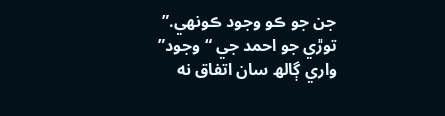جن جو ڪو وجود ڪونهي.”
توڙي جو احمد جي “وجود” واري ڳالھ سان اتفاق نه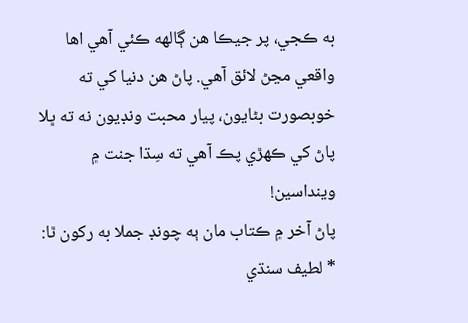به ڪجي، پر جيڪا ھن ڳالهه ڪئي آهي اھا واقعي مڃڻ لائق آهي. پاڻ ھن دنيا کي ته خوبصورت بڻايون، پيار محبت ونڊيون نه ته ڀلا پاڻ کي ڪھڙي پڪ آهي ته سِڌا جنت ۾ وينداسين!
پاڻ آخر ۾ ڪتاب مان ٻه چونڊ جملا به رکون ٿا:
* لطيف سنڌي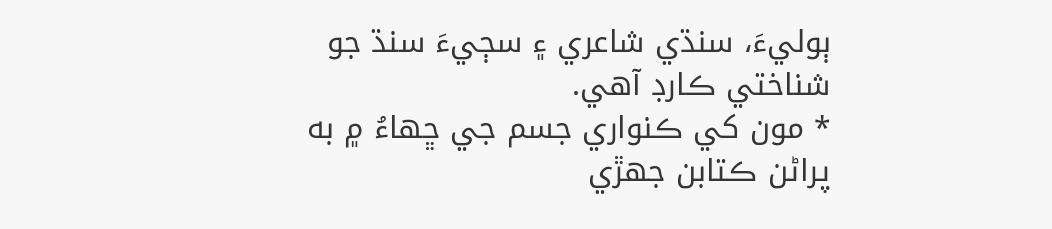ٻوليءَ، سنڌي شاعري ۽ سڄيءَ سنڌ جو شناختي ڪارڊ آهي.
* مون کي ڪنواري جسم جي ڇھاءُ ۾ به پراڻن ڪتابن جھڙي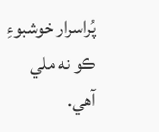پُراسرار خوشبوءِ ڪو نه ملي آهي.